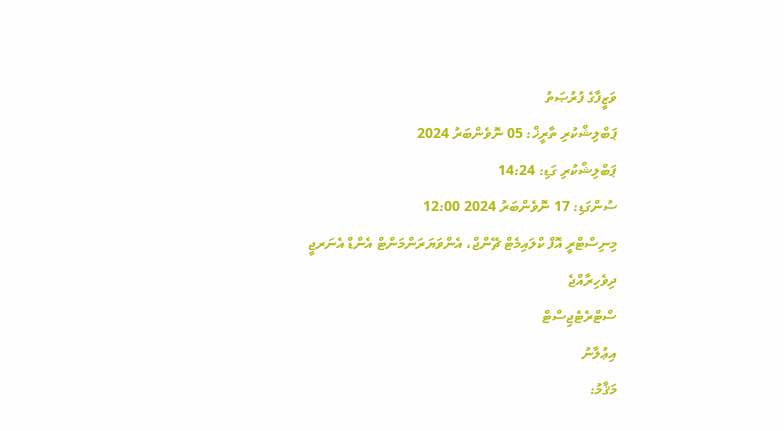ވަޒީފާގެ ފުރުޞަތު
ޕަބްލިޝްކުރި ތާރީޚް: 05 ނޮވެންބަރު 2024
ޕަބްލިޝްކުރި ގަޑި: 14:24
ސުންގަޑި: 17 ނޮވެންބަރު 2024 12:00
މިނިސްޓްރީ އޮފް ކްލައިމެޓް ޗޭންޖް، އެންވަޔަރަންމަންޓް އެންޑް އެނަރޖީ
ދިވެހިރާއްޖެ
ސްޓްރެޓެޖިސްޓް
އިޢުލާނު
މަޤާމު: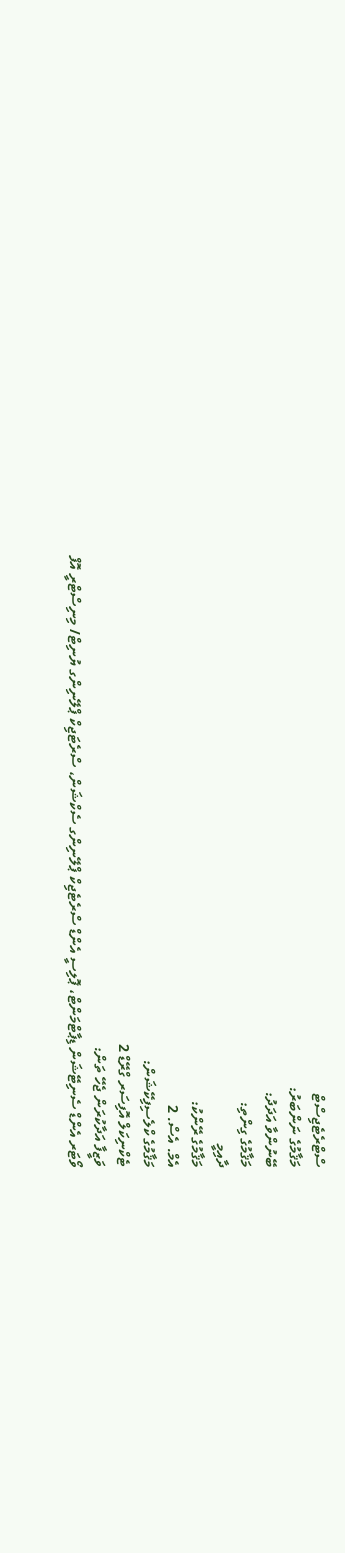ސްޓްރެޓެޖިސްޓް
މަޤާމުގެ ނަންބަރު:
ބޭނުންވާ އަދަދު:
މަޤާމުގެ ގިންތި:
ދާއިމީ
މަޤާމުގެ ރޭންކު:
އެމް. އެސް. 2
މަޤާމުގެ ކްލެސިފިކޭޝަން:
ޓެކްނިކަލް އޮފިސަރ ގްރޭޑް 2
ވަޒީފާ އަދާކުރަން ޖެހޭ ތަން:
ވޯޓަރ އެންޑް ސެނިޓޭޝަން ޑިޕާޓްމަންޓް، ޕޮލިސީ އެންޑް ސްރެޓެޖިކް ޕްލޭނިންގ ސެކްޝަން، ސްރެޓަޖިކް ޕްލޭނިންގ ޔުނިޓް/ މިނިސްޓްރީ އޮފް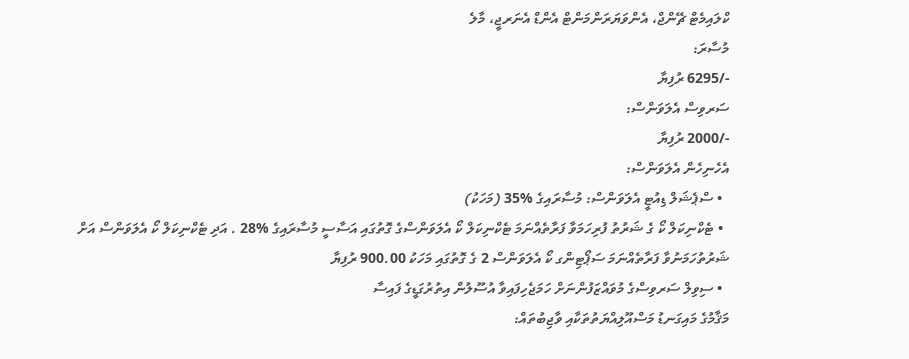ކްލައިމެޓް ޗޭންޖް، އެންވަޔަރަންމަންޓް އެންޑް އެނަރޖީ، މާލެ
މުސާރަ:
-/6295 ރުފިޔާ
ސަރވިސް އެލަވަންސް:
-/2000 ރުފިޔާ
އެހެނިހެން އެލަވަންސް:
  • ސްޕެޝަލް ޑިއުޓީ އެލަވަންސް: މުސާރައިގެ %35 (މަހަކު)
  • ޓެކްނިކަލް ކޯ ގެ ޝަރުތު ފުރިހަމަވާ ފަރާތެއްނަމަ ޓެކްނިކަލް ކޯ އެލަވަންސްގެ ގޮތުގައި އަސާސީ މުސާރައިގެ %28 . އަދި ޓެކްނިކަލް ކޯ އެލަވަންސް އަށް ޝަރުތުހަމަނުވާ ފަރާތެއްނަމަ ސަޕޯޓިންގ ކޯ އެލަވަންސް 2 ގެ ގޮތުގައި މަހަކު 900.00 ރުފިޔާ
  • ސިވިލް ސަރވިސްގެ މުވައްޒަފުންނަށް ހަމަޖެހިފައިވާ އުސޫލުން އިތުރުގަޑީގެ ފައިސާ
މަޤާމުގެ މައިގަނޑު މަސްއޫލިއްޔަތުތަކާއި ވާޖިބުތައް: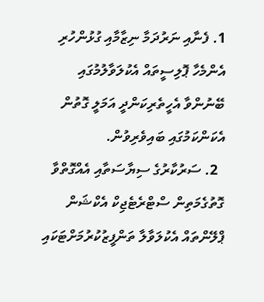1. ފެނާއި ނަރުދަމާ ނިޒާމާއި ގުޅުންހުރި އެންމެހާ ޕޮލިސީތައް އެކުލަވާލުމުގައި ބޭނުންވާ އެހީތެރިކަންދީ އަމަލީ ގޮތުން އެކަންކަމުގައި ބައިވެރިވުން.
  2. ސަރުކާރުގެ ސިޔާސަތާއި އެއްގޮތްވާ ގޮތުގެމަތިން ސްޓްރެޓެޖިކް އެކްޝަން ޕްލޭންތައް އެކުލަވާލާ ތަންފީޒުކުރުމަށްޓަކައި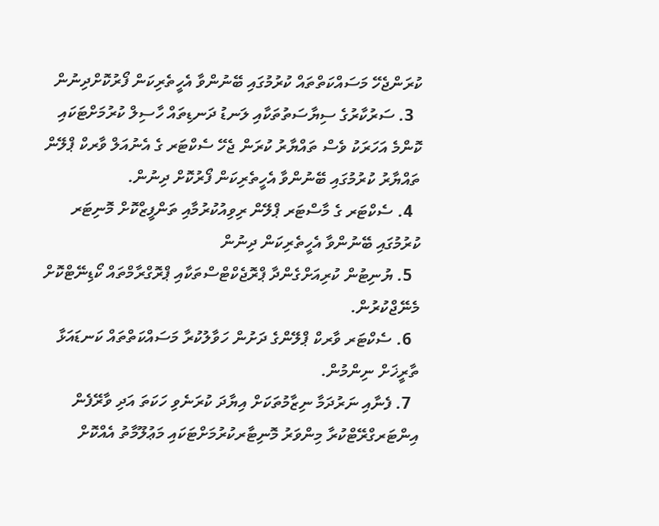ކުރަންޖެހޭ މަސައްކަތްތައް ކުރުމުގައި ބޭނުންވާ އެހީތެރިކަން ފޯރުކޮށްދިނުން
  3. ސަރުކާރުގެ ސިޔާސަތުތަކާއި ލަނޑު ދަނޑިތައް ހާސިލް ކުރުމަށްޓަކައި ކޮންމެ އަހަރަކު ވެސް ތައްޔާރު ކުރަން ޖެހޭ ސެކްޓަރ ގެ އެނުއަލް ވާރކް ޕްލޭން ތައްޔާރު ކުރުމުގައި ބޭނުންވާ އެހީތެރިކަން ފޯރުކޮށް ދިނުން.
  4. ސެކްޓަރ ގެ މާސްޓަރ ޕްލޭން ރިވިއުކުރުމާއި ތަންފީޒްކޮށް މޮނިޓަރ ކުރުމުގައި ބޭނުންވާ އެހީތެރިކަން ދިނުން
  5. ޔުނިޓުން ކުރިއަށްގެންދާ ޕްރޮޖެކްޓްސްތަކާއި ޕްރޮގްރާމްތައް ކޯޑިނޭޓްކޮށް މެނޭޖްކުރުން.
  6. ސެކްޓަރ ވާރކް ޕްލޭންގެ ދަށުން ހަވާލުކުރާ މަސައްކަތްތައް ކަނޑައަޅާ ތާރީޚަށް ނިންމުން.
  7. ފެނާއި ނަރުދަމާ ނިޒާމުތަކަށް އިޔާދަ ކުރަނެވި ހަކަތަ އަދި ވާރޭފެން އިންޓަރގްރޭޓްކުރާ މިންވަރު މޮނިޓާރކުރުމަށްޓަކައި މަޢުލޫމާތު އެއްކޮށް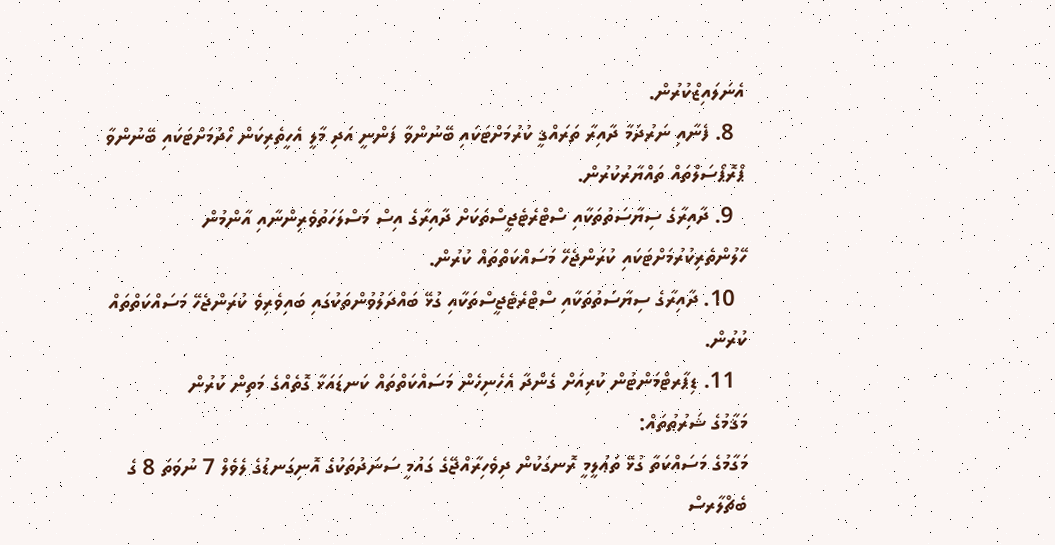އެނަލައިޒްކުރުން.
  8. ފެނާއި ނަރުދަމާ ދާއިރާ ތަރައްޤީ ކުރުމަށްޓަކައި ބޭނުންވާ ފަންނީ އަދި މާލީ އެހީތެރިކަން ހޯދުމަށްޓަކައި ބޭނުންވާ ޕްރޮޕޯސަލްތައް ތައްޔާރުކުރުން.
  9. ދާއިރާގެ ސިޔާސަތުތަކާއި ސްޓްރެޓެޖީސްތަކަށް ދާއިރާގެ އިސް މަސްލަހަތުވެރިންނާއި އާންމުން ހޭލުންތެރިކުރުމަށްޓަކައި ކުރަންޖެހޭ މަސައްކަތްތައް ކުރުން.
  10. ދާއިރާގެ ސިޔާސަތުތަކާއި ސްޓްރެޓެޖީސްތަކާއި ގުޅޭ ބައްދަލުވުންތަކުގައި ބައިވެރިވެ ކުރަންޖެހޭ މަސައްކަތްތައް ކުރުން.
  11. ޑިޕާރޓްމަންޓުން ކުރިއަށް ގެންދާ އެހެނިހެން މަސައްކަތްތައް ކަނޑައަޅާ ގޮތެއްގެ މަތިން ކުރުން
މަޤާމުގެ ޝަރުޠުތައް:
މަގާމުގެ މަސައްކަތާ ގުޅޭ ތަޢުލީމީ ރޮނގަކުން ދިވެހިރާއްޖޭގެ ގައުމީ ސަނަދުތަކުގެ އޮނިގަނޑުގެ ލެވެލް 7 ނުވަތަ 8 ގެ ބެޗްލާރސް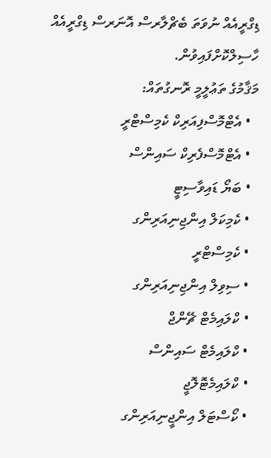ޑިގްރީއެއް ނުވަތަ ބެޗްލާރސް އޮނަރސް ޑިގްރީއެއް ހާސިލްކޮށްފައިވުން.
މަޤާމުގެ ތަޢުލީމީ ރޮނގުތައް:
  • އެޓްމޮސްފިއަރިކް ކެމިސްޓްރީ
  • އެޓްމޮސްފެރިކް ސައިންސް
  • ބަޔޯ ޑައިވާސިޓީ
  • ކެމިކަލް އިންޖިނިއަރިންގ
  • ކެމިސްޓްރީ
  • ސިވިލް އިންޖިނިއަރިންގ
  • ކްލައިމެޓް ޗޭންޖް
  • ކްލައިމެޓް ސައިންސް
  • ކްލައިމެޓޮލޮޖީ
  • ކޯސްޓަލް އިންޖީނިއަރިންގ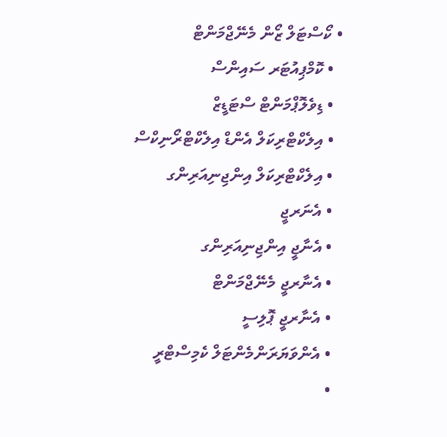• ކޯސްޓަލް ޒޯން މެނޭޖްމަންޓް
  • ކޮމްޕިއުޓަރ ސައިންސް
  • ޑިވެލޮޕްމަންޓް ސްޓަޑީޒް
  • އިލެކްޓްރިކަލް އެންޑް އިލެކްޓްރޯނިކްސް
  • އިލެކްޓްރިކަލް އިންޖިނިއަރިންގ
  • އެނަރޖީ
  • އެނާޖީ އިންޖިނިއަރިންގ
  • އެނާރޖީ މެނޭޖްމަންޓް
  • އެނާރޖީ ޕޮލިސީ
  • އެންވަޔަރަންމެންޓަލް ކެމިސްޓްރީ
  •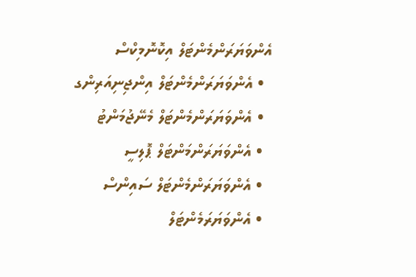އެންވަޔަރަންމެންޓަލް އިކޮނޮމިކްސް
  • އެންވަޔަރަންމެންޓަލް އިންޖިނިއަރިންގ
  • އެންވަޔަރަންމެންޓަލް މެނޭޖުމަންޓު
  • އެންވަޔަރަންމަންޓަލް ޕޮލިސީ
  • އެންވަޔަރަންމެންޓަލް ސައިންސް
  • އެންވަޔަރަމެންޓަލް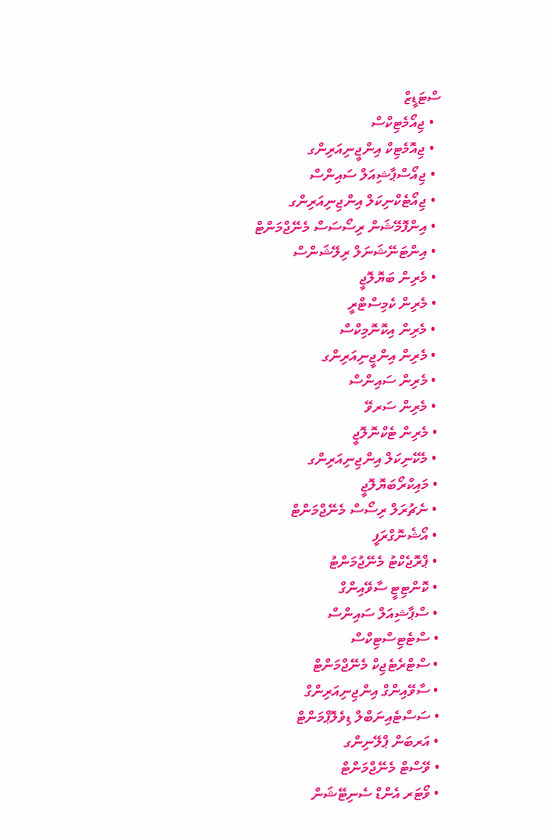ސްޓަޑީޒް
  • ޖިއޯމެޓިކްސް
  • ޖިއޮމެޓިކް އިންޖީނިއަރިންގ
  • ޖިއޯސްޕާޝިއަލް ސައިންސް
  • ޖިއޯޓެކްނިކަލް އިންޖިނިއަރިންގ
  • އިންފޮމޭޝަން ރިސޯސަސް މެނޭޖްމަންޓް
  • އިންޓަނޭޝަނަލް ރިލޭޝަންސް
  • މެރިން ބަޔޮލޮޖީ
  • މެރިން ކެމިސްޓްރީ
  • މެރިން އިކޮނޮމިކްސް
  • މެރިން އިންޖީނިއަރިންގ
  • މެރިން ސައިންސް
  • މެރިން ސަރވޭ
  • މެރިން ޓެކްނޮލޮޖީ
  • މެކޭނިކަލް އިންޖިނިއަރިންގ
  • މައިކްރޯބަޔޮލޮޖީ
  • ނެޗުރަލް ރިސޯސް މެނޭޖްމަންޓް
  • އޯޝެނޮގްރަފީ
  • ޕްރޮޖެކްޓު މެނޭޖުމަންޓު
  • ކޮންޓިޓީ ސާވޭއިންގް
  • ސްޕާޝިއަލް ސައިންސް
  • ސްޓެޓިސްޓިކްސް
  • ސްޓްރެޓެޖިކް މެނޭޖްމަންޓް
  • ސާވޭއިންގް އިންޖިނިއަރިންގް
  • ސަސްޓެއިނަބްލް ޑިވެލޮޕްމަންޓް
  • އަރބަން ޕްލޭނިންގ
  • ވޭސްޓް މެނޭޖްމަންޓް
  • ވޯޓަރ އެންޑް ސެނިޓޭޝަން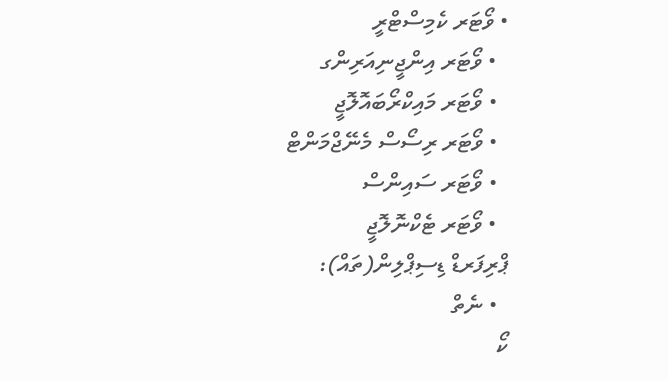• ވޯޓަރ ކެމިސްޓްރީ
  • ވޯޓަރ އިންޖީނިއަރިންގ
  • ވޯޓަރ މައިކްރޯބައޮލޮޖީ
  • ވޯޓަރ ރިސޯސް މެނޭޖްމަންޓް
  • ވޯޓަރ ސައިންސް
  • ވޯޓަރ ޓެކްނޮލޮޖީ
ޕްރިފަރޑް ޑިސިޕްލިން(ތައް):
  • ނެތް
ކޯ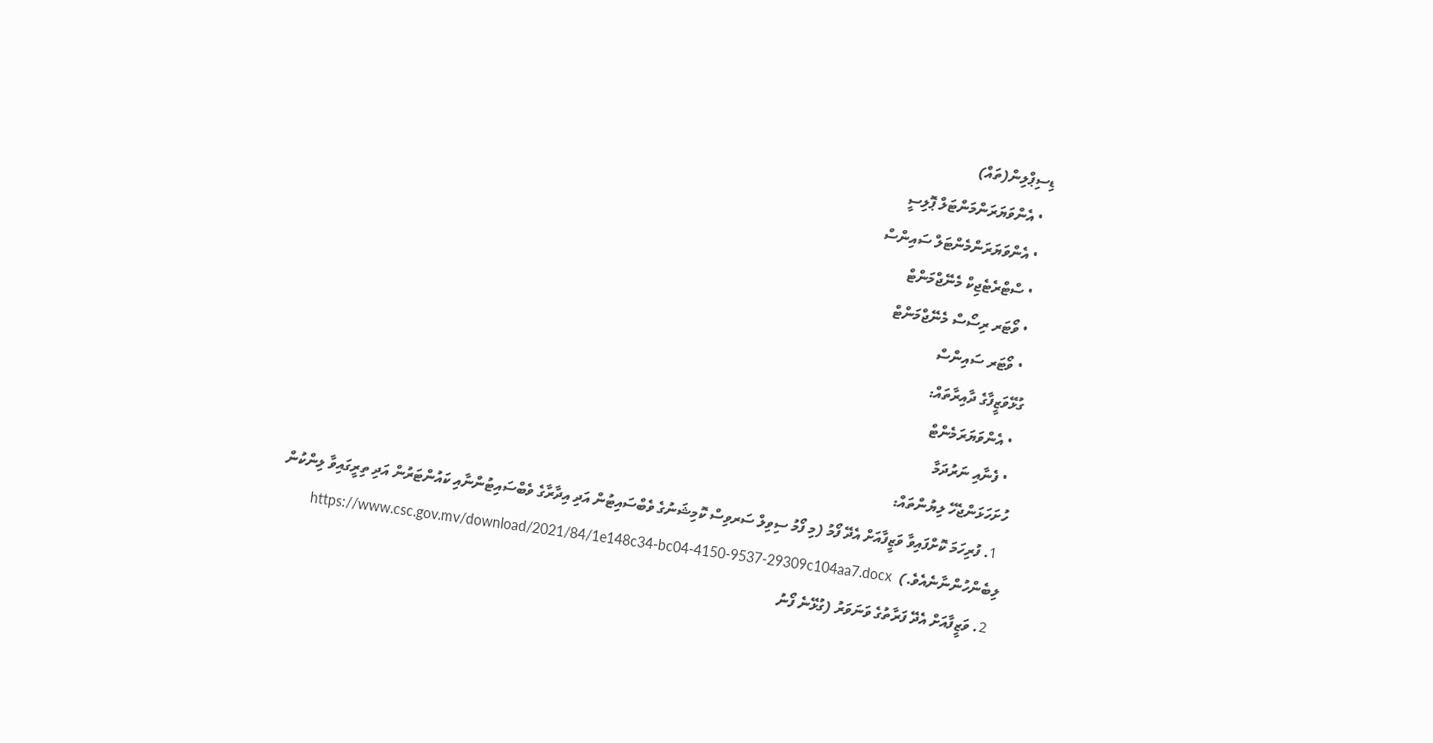ޑިސިޕްލިން(ތައް)
  • އެންވަޔަރަންމަންޓަލް ޕޮލިސީ
  • އެންވަޔަރަންމެންޓަލް ސައިންސް
  • ސްޓްރެޓެޖިކް މެނޭޖްމަންޓް
  • ވޯޓަރ ރިސޯސް މެނޭޖްމަންޓް
  • ވޯޓަރ ސައިންސް
ގުޅޭވަޒީފާގެ ދާއިރާތައް:
  • އެންވަޔަރަމެންޓް
  • ފެނާއި ނަރުދަމާ
ހުށަހަޅަންޖެހޭ ލިޔުންތައް:
  1. ފުރިހަމަ ކޮށްފައިވާ ވަޒީފާއަށް އެދޭ ފޯމު (މި ފޯމު ސިވިލް ސަރވިސް ކޮމިޝަނުގެ ވެބްސައިޓުން އަދި އިދާރާގެ ވެބްސައިޓުންނާއި ކައުންޓަރުން އަދި ތިރީގައިވާ ލިންކުން ލިބެންހުންނާނެއެވެ.)  https://www.csc.gov.mv/download/2021/84/1e148c34-bc04-4150-9537-29309c104aa7.docx
  2. ވަޒީފާއަށް އެދޭ ފަރާތުގެ ވަނަވަރު (ގުޅޭނެ ފޯނު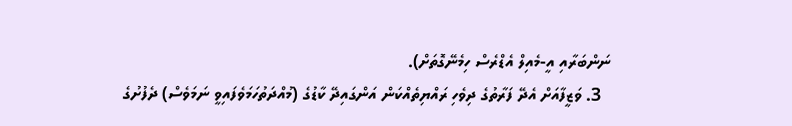ނަންބަރާއި އީ-މެއިލް އެޑްރެސް ހިމެނޭގޮތަށް).
  3. ވަޒީފާއަށް އެދޭ ފަރާތުގެ ދިވެހި ރައްޔިތެއްކަން އަންގައިދޭ ކާޑުގެ (މުއްދަތުހަމަވެފައިވީ ނަމަވެސް) ދެފުށުގެ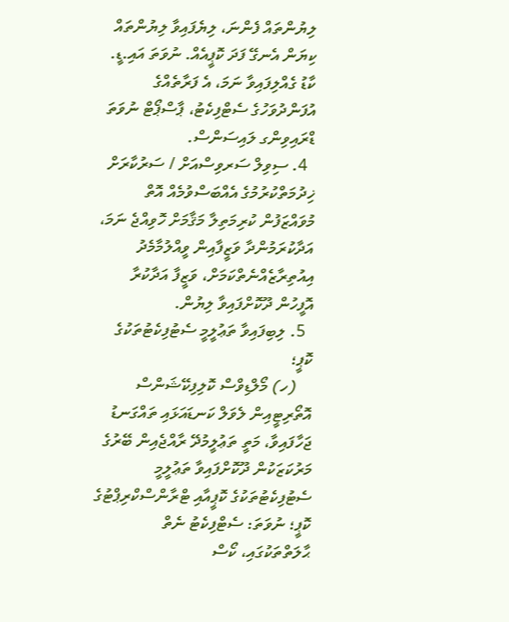ލިޔުންތައް ފެންނަ، ލިޔެފައިވާ ލިޔުންތައް ކިޔަން އެނގޭ ފަދަ ކޮޕީއެއް. ނުވަތަ އައި.ޑީ. ކާޑު ގެއްލިފައިވާ ނަމަ، އެ ފަރާތެއްގެ އުފަންދުވަހުގެ ސެޓްފިކެޓު، ޕާސްޕޯޓް ނުވަތަ ޑްރައިވިންގ ލައިސަންސް.
  4. ސިވިލް ސަރވިސްއަށް / ސަރުކާރަށް ޚިދުމަތްކުރުމުގެ އެއްބަސްވުމެއް އޮތް މުވައްޒަފުން ކުރިމަތިލާ މަޤާމަށް ހޮވިއްޖެ ނަމަ، އަދާކުރަމުންދާ ވަޒީފާއިން ވީއްލުމާމެދު އިއުތިރާޒެއްނެތްކަމަށް، ވަޒީފާ އަދާކުރާ އޮފީހުން ދޫކޮށްފައިވާ ލިޔުން.
  5. ލިބިފައިވާ ތަޢުލީމީ ސެޓުފިކެޓުތަކުގެ ކޮޕީ؛
    (ހ) މޯލްޑިވްސް ކޮލިފިކޭޝަންސް އޮތޯރިޓީއިން ލެވަލް ކަނޑައަޅައި ތައްގަނޑު ޖަހާފައިވާ، މަތީ ތަޢުލީމުދޭ ރާއްޖެއިން ބޭރުގެ މަރުކަޒަކުން ދޫކޮށްފައިވާ ތަޢުލީމީ ސެޓުފިކެޓުތަކުގެ ކޮޕީއާއި ޓްރާންސްކްރިޕްޓުގެ ކޮޕީ؛ ނުވަތަ: ސެޓްފިކެޓު ނެތް ޙާލަތްތަކުގައި، ކޯސް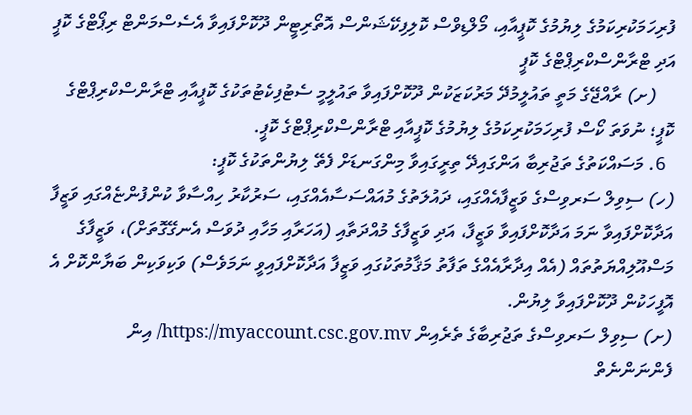ފުރިހަމަކުރިކަމުގެ ލިޔުމުގެ ކޮޕީއާއި، މޯލްޑިވްސް ކޮލިފިކޭޝަންސް އޮތޯރިޓީން ދޫކޮށްފައިވާ އެސެސްމަންޓް ރިޕޯޓްގެ ކޮޕީ އަދި ޓްރާންސްކްރިޕްޓްގެ ކޮޕީ
    (ށ) ރާއްޖޭގެ މަތީ ތައުލީމުދޭ މަރުކަޒަކުން ދޫކޮށްފައިވާ ތައުލީމީ ސެޓުފިކެޓުތަކުގެ ކޮޕީއާއި ޓްރާންސްކްރިޕްޓްގެ ކޮޕީ؛ ނުވަތަ ކޯސް ފުރިހަމަކުރިކަމުގެ ލިޔުމުގެ ކޮޕީއާއި ޓްރާންސްކްރިޕްޓްގެ ކޮޕީ.
  6. މަސައްކަތުގެ ތަޖުރިބާ އަންގައިދޭ ތިރީގައިވާ މިންގަނޑަށް ފެތޭ ލިޔުންތަކުގެ ކޮޕީ:
(ހ) ސިވިލް ސަރވިސްގެ ވަޒީފާއެއްގައި، ދައުލަތުގެ މުއައްސަސާއެއްގައި، ސަރުކާރު ހިއްސާވާ ކުންފުންޏެއްގައި ވަޒީފާ އަދާކޮށްފައިވާ ނަމަ އަދާކޮށްފައިވާ ވަޒީފާ، އަދި ވަޒީފާގެ މުއްދަތާއި (އަހަރާއި މަހާއި ދުވަސް އެނގޭގޮތަށް)، ވަޒީފާގެ މަސްއޫލިއްޔަތުތައް (އެއް އިދާރާއެއްގެ ތަފާތު މަޤާމުތަކުގައި ވަޒީފާ އަދާކޮށްފައިވީ ނަމަވެސް) ވަކިވަކިން ބަޔާންކޮށް އެ އޮފީހަކުން ދޫކޮށްފައިވާ ލިޔުން.
(ށ) ސިވިލް ސަރވިސްގެ ތަޖުރިބާގެ ތެރެއިން https://myaccount.csc.gov.mv/ އިން ފެންނަންނެތް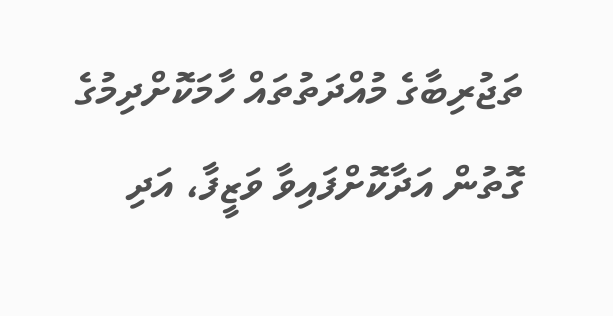ތަޖުރިބާގެ މުއްދަތުތައް ހާމަކޮށްދިމުގެ ގޮތުން އަދާކޮށްފައިވާ ވަޒީފާ، އަދި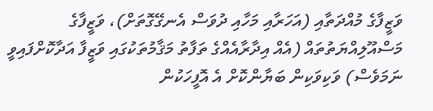ވަޒީފާގެ މުއްދަތާއި (އަހަރާއި މަހާއި ދުވަސް އެނގޭގޮތަށް)، ވަޒީފާގެ މަސްއޫލިއްޔަތުތައް (އެއް އިދާރާއެއްގެ ތަފާތު މަޤާމުތަކުގައި ވަޒީފާ އަދާކޮށްފައިވީ ނަމަވެސް) ވަކިވަކިން ބަޔާންކޮށް އެ އޮފީހަކުން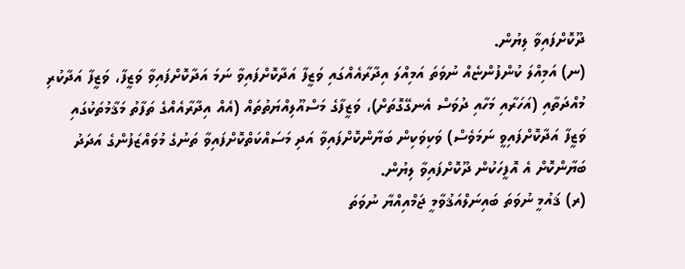ދޫކޮށްފައިވާ ލިޔުން.
(ނ) އަމިއްލަ ކުންފުންޏެއް ނުވަތަ އަމިއްލަ އިދާރާއެއްގައި ވަޒީފާ އަދާކޮށްފައިވާ ނަމަ އަދާކޮށްފައިވާ ވަޒީފާ، ވަޒީފާ އަދާކުރި މުއްދަތާއި (އަހަރާއި މަހާއި ދުވަސް އެނގޭގޮތަށް)، ވަޒީފާގެ މަސްއޫލިއްޔަތުތައް (އެއް އިދާރާއެއްގެ ތަފާތު މަޤާމުތަކުގައި ވަޒީފާ އަދާކޮށްފައިވީ ނަމަވެސް) ވަކިވަކިން ބަޔާންކޮށްފައިވާ އަދި މަސައްކަތްކޮށްފައިވާ ތަނުގެ މުވައްޒަފުންގެ އަދަދު ބަޔާންކޮށް އެ އޮފީހަކުން ދޫކޮށްފައިވާ ލިޔުން.
(ރ) ޤައުމީ ނުވަތަ ބައިނަލްއަޤުވާމީ ޖަމްއިއްޔާ ނުވަތަ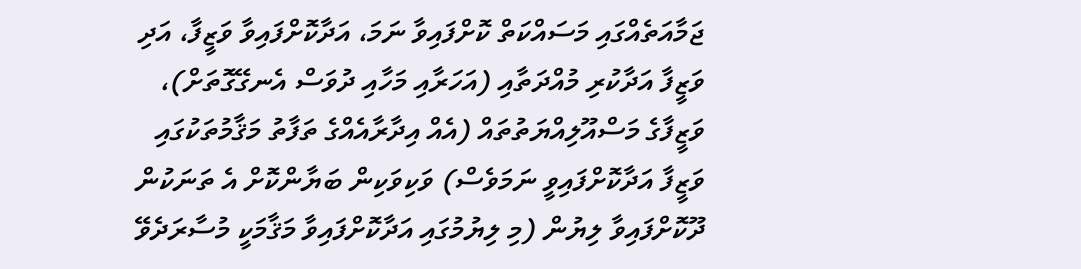ޖަމާއަތެއްގައި މަސައްކަތް ކޮށްފައިވާ ނަމަ، އަދާކޮށްފައިވާ ވަޒީފާ، އަދި ވަޒީފާ އަދާކުރި މުއްދަތާއި (އަހަރާއި މަހާއި ދުވަސް އެނގޭގޮތަށް)، ވަޒީފާގެ މަސްއޫލިއްޔަތުތައް (އެއް އިދާރާއެއްގެ ތަފާތު މަޤާމުތަކުގައި ވަޒީފާ އަދާކޮށްފައިވީ ނަމަވެސް) ވަކިވަކިން ބަޔާންކޮށް އެ ތަނަކުން ދޫކޮށްފައިވާ ލިޔުން (މި ލިޔުމުގައި އަދާކޮށްފައިވާ މަޤާމަކީ މުސާރަދެވޭ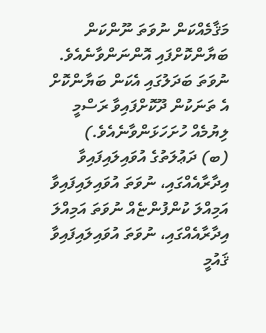މަޤާމެއްކަން ނުވަތަ ނޫންކަން ބަޔާންކޮށްފައި އޮންނަންވާނެއެވެ. ނުވަތަ ބަދަލުގައި އެކަން ބަޔާންކޮށް އެ ތަނަކުން ދޫކޮށްފައިވާ ރަސްމީ ލިޔުމެއް ހުށަހަޅަންވާނެއެވެ.)
(ބ) ދަޢުލަތުގެ އުވައިލައިފައިވާ އިދާރާއެއްގައި، ނުވަތަ އުވައިލައިފައިވާ އަމިއްލަ ކުންފުންޏެއް ނުވަތަ އަމިއްލަ އިދާރާއެއްގައި، ނުވަތަ އުވައިލައިފައިވާ ޤައުމީ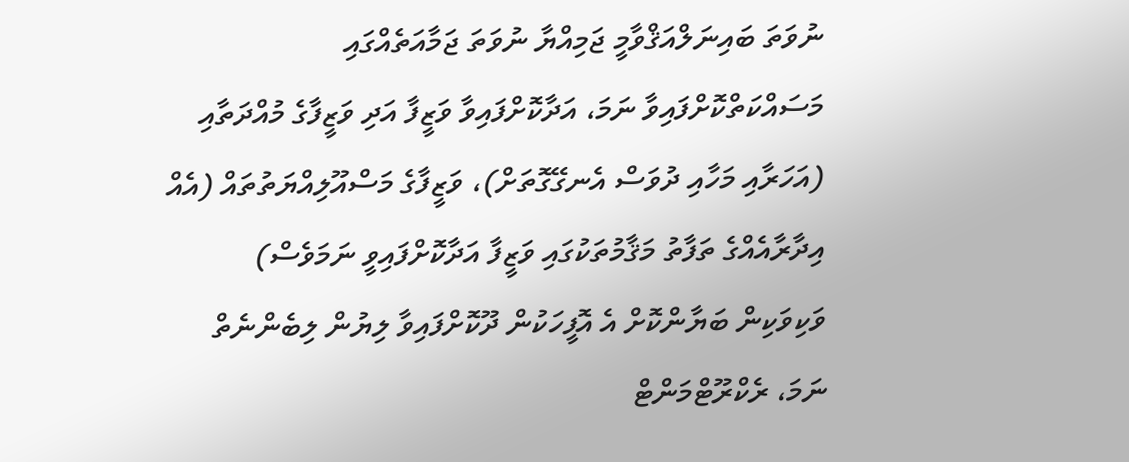ނުވަތަ ބައިނަލްއަޤްވާމީ ޖަމިއްޔާ ނުވަތަ ޖަމާއަތެއްގައި މަސައްކަތްކޮށްފައިވާ ނަމަ، އަދާކޮށްފައިވާ ވަޒީފާ އަދި ވަޒީފާގެ މުއްދަތާއި (އަހަރާއި މަހާއި ދުވަސް އެނގޭގޮތަށް)، ވަޒީފާގެ މަސްއޫލިއްޔަތުތައް (އެއް އިދާރާއެއްގެ ތަފާތު މަޤާމުތަކުގައި ވަޒީފާ އަދާކޮށްފައިވީ ނަމަވެސް) ވަކިވަކިން ބަޔާންކޮށް އެ އޮފީހަކުން ދޫކޮށްފައިވާ ލިޔުން ލިބެންނެތް ނަމަ، ރެކްރޫޓްމަންޓް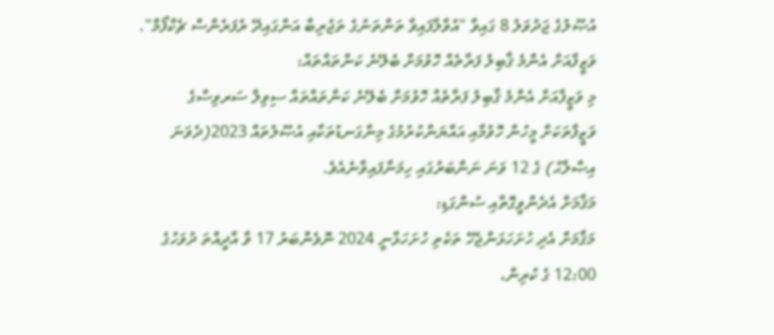އުޞޫލުގެ ޖަދުވަލު 8 ގައިވާ "އުވާލާފައިވާ ތަންތަނުގެ ތަޖުރިބާ އަންގައިދޭ ރެފަރެންސް ޗެކްފޯމް".
ވަޒީފާއަށް އެންމެ ޤާބިލު ފަރާތެއް ހޮވުމަށް ބެލޭނެ ކަންތައްތައް:
މި ވަޒީފާއަށް އެންމެ ޤާބިލު ފަރާތެއް ހޮވުމަށް ބެލޭނެ ކަންތައްތައް ސިވިލް ސަރވިސްގެ ވަޒީފާތަކަށް މީހުން ހޮވުމާއި އައްޔަންކުރުމުގެ މިންގަނޑުތަކާއި އުޞޫލުތައް 2023(ދެވަނަ އިޞްލާޙު) ގެ 12 ވަނަ ނަންބަރުގައި ހިމަނާފައިވާނެއެވެ.
މަޤާމަށް އެދެންވީގޮތާއި ސުންގަޑި:
މަޤާމަށް އެދި ހުށަހަޅަންޖެހޭ ތަކެތި ހުށަހަޅާނީ 2024 ނޮވެންބަރު 17 ވާ އާދީއްތަ ދުވަހުގެ 12:00 ގެ ކުރިން،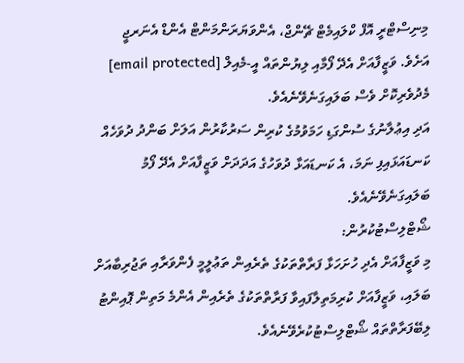މިނިސްޓްރީ އޮފް ކްލައިމެޓް ޗޭންޖް، އެންވަޔަރަންމަންޓް އެންޑް އެނަރޖީ އަށެވެ. ވަޒީފާއަށް އެދޭ ފޯމާއި ލިޔުންތައް އީ-މެއިލް [email protected] މެދުވެރިކޮށް ވެސް ބަލައިގަނެވޭނެއެވެ.
އަދި އިޢުލާނުގެ ސުންގަޑި ހަމަވުމުގެ ކުރިން ސަރުކާރުން އަލަށް ބަންދު ދުވަހެއް ކަނޑައަޅައިފި ނަމަ، އެ ކަނޑައަޅާ ދުވަހުގެ އަދަދަށް ވަޒީފާއަށް އެދޭ ފޯމު ބަލައިގަނެވޭނެއެވެ.
ޝޯޓްލިސްޓުކުރުން:
މި ވަޒީފާއަށް އެދި ހުށަހަޅާ ފަރާތްތަކުގެ ތެރެއިން ތަޢުލީމީ ފެންވަރާއި ތަޖުރިބާއަށް ބަލައި، ވަޒީފާއަށް ކުރިމަތިލާފައިވާ ފަރާތްތަކުގެ ތެރެއިން އެންމެ މަތިން ޕޮއިންޓު ލިބޭފަރާތްތައް ޝޯޓްލިސްޓުކުރެވޭނެއެވެ.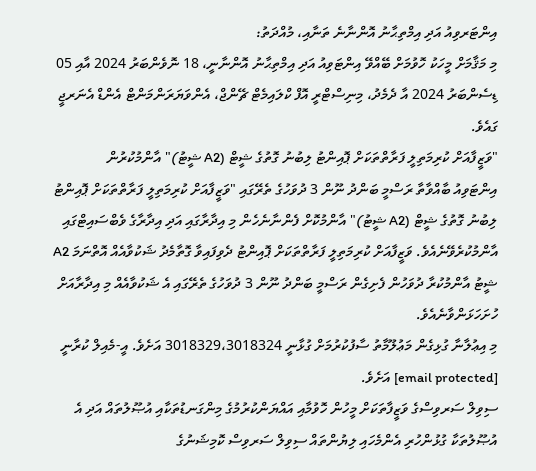އިންޓަރވިއު އަދި އިމްތިޙާނު އޮންނާނެ ތަނާއި، މުއްދަތު:
މި މަޤާމަށް މީހަކު ހޮވުމަށް ބޭއްވޭ އިންޓަވިއު އަދި އިމްތިޙާނު އޮންނާނީ، 18 ނޮވެންބަރު 2024 އާއި 05 ޑިސެންބަރު 2024 އާ ދެމެދު، މިނިސްޓްރީ އޮފް ކްލައިމެޓް ޗޭންޖް، އެންވަޔަރަންމަންޓް އެންޑް އެނަރޖީ ގައެވެ.
"ވަޒީފާއަށް ކުރިމަތިލީ ފަރާތްތަކަށް ޕޮއިންޓު ލިބުނު ގޮތުގެ ޝީޓް (A2 ޝީޓު)" އާންމުކުރުން
އިންޓަވިއު ބާއްވާތާ ރަސްމީ ބަންދު ނޫން 3 ދުވަހުގެ ތެރޭގައި "ވަޒީފާއަށް ކުރިމަތިލީ ފަރާތްތަކަށް ޕޮއިންޓު ލިބުނު ގޮތުގެ ޝީޓް (A2 ޝީޓު)" އާންމުކޮށް ފެންނާނެހެން މި އިދާރާގައި އަދި އިދާރާގެ ވެބްސައިޓްގައި އާންމުކުރެވޭނެއެވެ. ވަޒީފާއަށް ކުރިމަތިލީ ފަރާތްތަކަށް ޕޮއިންޓު ދެވިފައިވާ ގޮތާމެދު ޝަކުވާއެއް އޮތްނަމަ A2 ޝީޓު އާންމުކުރާ ދުވަހުން ފެށިގެން ރަސްމީ ބަންދު ނޫން 3 ދުވަހުގެ ތެރޭގައި އެ ޝަކުވާއެއް މި އިދާރާއަށް ހުށަހަޅަންވާނެއެވެ.
މި އިޢުލާނާ ގުޅިގެން މަޢުލޫމާތު ސާފުކުރުމަށް ގުޅާނީ 3018329،3018324 އަށެވެ. އީ-މެއިލް ކުރާނީ [email protected] އަށެވެ.
ސިވިލް ސަރވިސްގެ ވަޒީފާތަކަށް މީހުން ހޮވުމާއި އައްޔަންކުރުމުގެ މިންގަނޑުތަކާއި އުޞޫލުތައް އަދި އެ އުޞޫލުތަކާ ގުޅުންހުރި އެންމެހައި ލިޔުންތައް ސިވިލް ސަރވިސް ކޮމިޝަނުގެ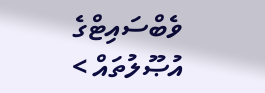ވެބްސައިޓްގެ އުޞޫލުތައް >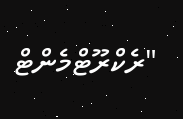"ރެކްރޫޓްމެންޓް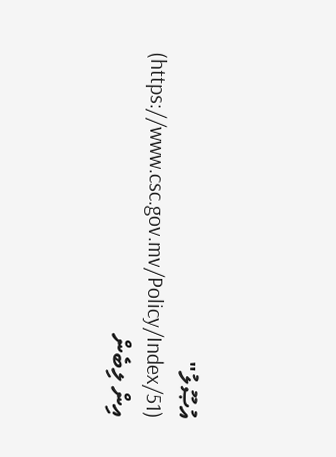އުޞޫލު" (https://www.csc.gov.mv/Policy/Index/51) އިން ލިބެން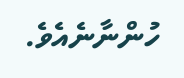ހުންނާނެއެވެ.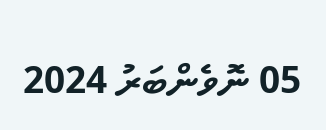05 ނޮވެންބަރު 2024